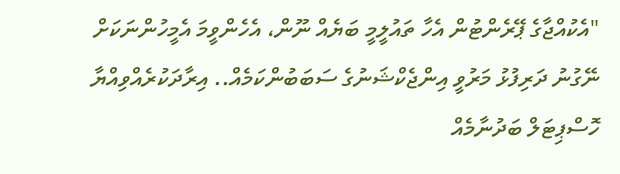"އެކުއްޖާގެ ޕޭރެންޓުން އެހާ ތައުލީމީ ބަޔެއް ނޫން، އެހެންވީމަ އެމީހުންނަކަށް ނޭގުނު ދަރިފުޅު މަރުވީ އިންޖެކްޝަނުގެ ސަބަބުންކަމެއް.. އިރާދަކުރެއްވިއްޔާ ހޮސްޕިޓަލް ބަދުނާމެއް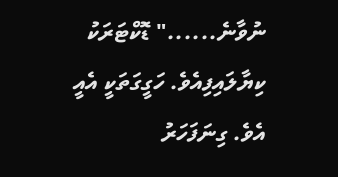ނުވާނެ......" ޑޮކްޓަރަކު ކިޔާލައިފިއެވެ. ހަގީގަތަކީ އެއީ އެވެ. ގިނަފަހަރު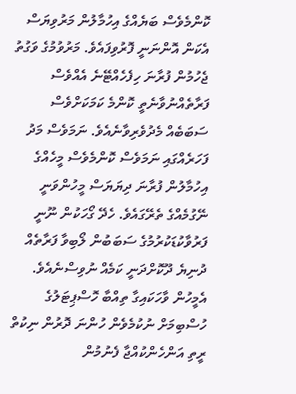ކޮންމެވެސް ބަޔެއްގެ އިހުމާލުން މަރުވިޔަސް އެކަން އޮންނަނީ ފޮރުވިފައެވެ. މަރުވުމުގެ ވަގުތު ޖެހުމުން ފުރާނަ ހިފެހެއްޓޭނެ އެއްވެސް ފަރާތެއްނުވާނެތީ ކޮންމެ ކަމަކަށްވެސް ސަބަބެއް މެދުވެރިވާނެއެވެ. ނަމަވެސް މަދު ފަހަރެއްގައި ނަމަވެސް ކޮންމެވެސް މީހެއްގެ އިހުމާލުން ފުރާނަ ދިޔަޔަސް މީހުންވަނީ ނޭގުމެއްގެ ތެރޭގައެވެ. ހެދޭ ގޯހަކުން ނޫނީ ފަރުވާކުޑަކުރުމުގެ ސަބަބުން ލޯބިވާ ފަރާތެއް ދުނިޔެ ދޫކޮށްދަނީ ކަމެއް ނުވިސްނެއެވެ.
އެމީހުން ވާހަކައިގާ ތިއްބާ ހޮސްޕިޓަލުގެ ހުސްބިމަށް ނުކުމެވެން ހުންނަ ދޮރުން ނިކުތް ރީތި އަންހެންކުއްޖާ ފެނުމުން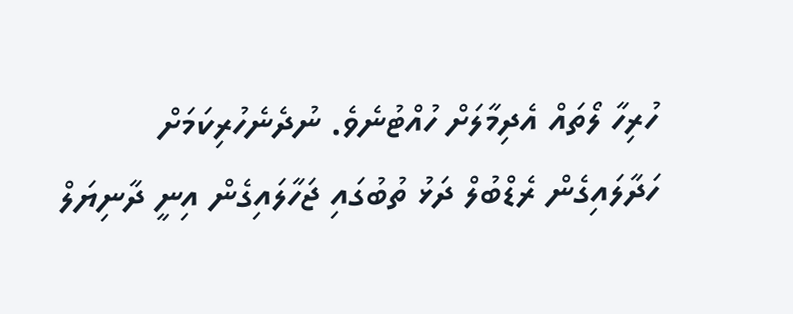ހުރިހާ ލޯތައް އެދިމާލަށް ހުއްޓުނެވެ. ނުދެނެހުރިކަމަށް ހަދާލައިގެން ރެޑްބުލް ދަޅު ތުބުގައި ޖަހާލައިގެން އިނީ ދާނިޔަލް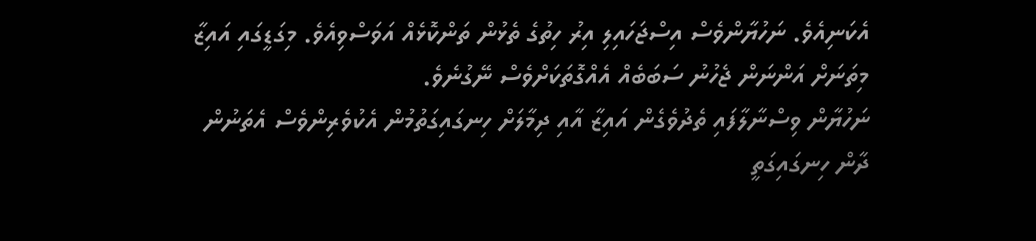އެކަނިއެވެ. ނަހުޔާންވެސް އިސްޖަހައިލި އިރު ހިތުގެ ތެޅުން ތަންކޮޅެއް އަވަސްވިއެވެ. މިގަޑީގައި އައިޒާ މިތަނަށް އަންނަން ޖެހުނު ސަބަބެއް އެއްގޮތަކަށްވެސް ނޭގުނެވެ.
ނަހުޔާން ވިސްނާލާފައި ތެދުވެގެން އައިޒާ އާއި ދިމާލަށް ހިނގައިގަތުމުން އެކުވެރިންވެސް އެތަނުން ދާން ހިނގައިގަތީ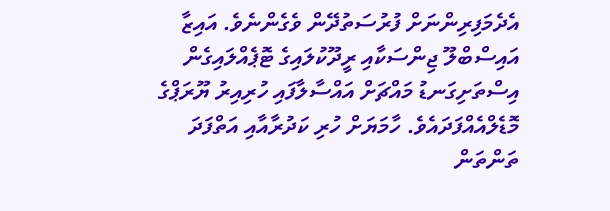އެދެމަފިރިންނަށް ފުރުސަތުދޭން ވެގެންނެވެ. އައިޒާ އައިސްބްލޫ ޖިންސަކާއި ރީދޫކުލައިގެ ޓޮޕެއްލައިގެން އިސްތަށިގަނޑު މައްޗަށް އައްސާލާފައި ހުރިއިރު ޔޫރަޕްގެ މޮޑެލްއެއްފަދައެވެ. ހާމަޔަށް ހުރި ކަދުރާއާއި އަތްފަދަ ތަންތަން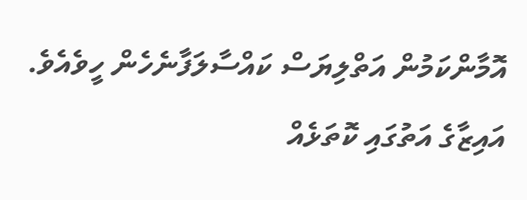އޮމާންކަމުން އަތްލިޔަސް ކައްސާލަފާނެހެން ހީވެއެވެ. އައިޒާގެ އަތުގައި ކޮތަޅެއް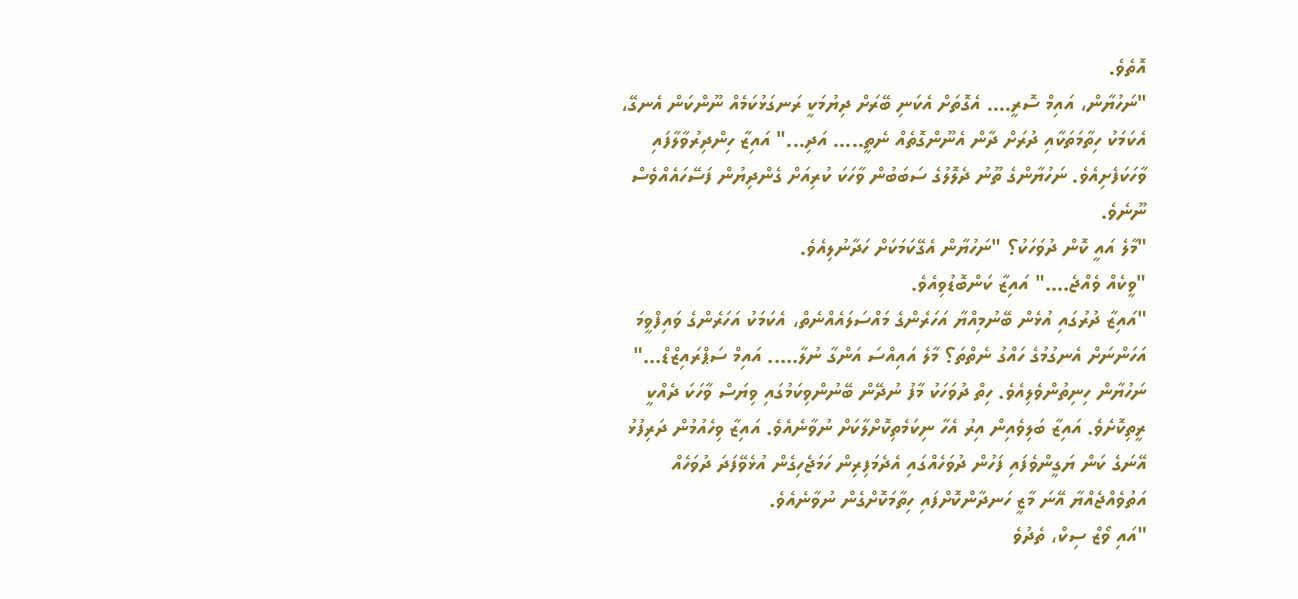އޮތެވެ.
"ނަހުޔާން، އައިމް ސޮރީ.... އެގޮތަށް އެކަނި ބޭރަށް ދިޔުމަކީ ރަނގަޅުކަމެއް ނޫންކަން އެނގޭ، އެކަމަކު ހިތާމަތަކާއި ދުރަށް ދާން އެނޫންގޮތެއް ނެތީ..... އަދި..." އައިޒާ ހިންދިރުވާލާފައި ވާހަކަފެށިއެވެ. ނަހުޔާންގެ ތޫނު ދެލޮލުގެ ސަބަބުން ވާހަކަ ކުރިއަށް ގެންދިޔުން ފަސޭހައެއްވެސް ނޫނެވެ.
"މާލެ އައީ ކޮން ދުވަހަކު؟ "ނަހުޔާން އެގޭކަމަކަށް ހަދާނުލިއެވެ.
"ވީކެއް ވެއްޖެ...." އައިޒާ ކަންބޮޑުވިއެވެ.
"އައިޒާ ދުރުގައި އުޅެން ބޭނުމިއްޔާ އަހަރެންގެ މައްސަލައެއްނެތް، އެކަމަކު އަހަރެންގެ ވައިފްވީމަ އަހަންނަށް އެނގުމުގެ ހައްގު ނެތްތަ؟ މާލެ އައިއްސަ އަންގާ ނުލާ..... އައިމް ސަޕްރައިޒްޑް..." ނަހުޔާން ހިނިތުންވެލިއެވެ. ހިތް ދުވަހަކު މާފު ނުދޭން ބޭނުންވިކަމުގައި ވިޔަސް ވާހަކަ ދެއްކީ ރީތިކޮށެވެ. އައިޒާ ބަލިވެއިން އިރު އެހާ ނިކަމެތިކޮށްލާކަށް ނުވާނެއެވެ. އައިޒާ ވިހެއުމުން ދަރިފުޅު އޭނަގެ ކަން ޔަގީންވެފައި ފަހުން ދުވަހެއްގައި އެދެމަފިރިން ހަމަޖެހިގެން އުޅެވޭފަދަ ދުވަހެއް އަތުވެއްޖެއްޔާ އޭނަ މާޒީ ހަނދާންކޮށްފައި ހިތާމަކޮށްގެން ނުވާނެއެވެ.
"އައި ވޯޒް ސިކް، ތެދުވެ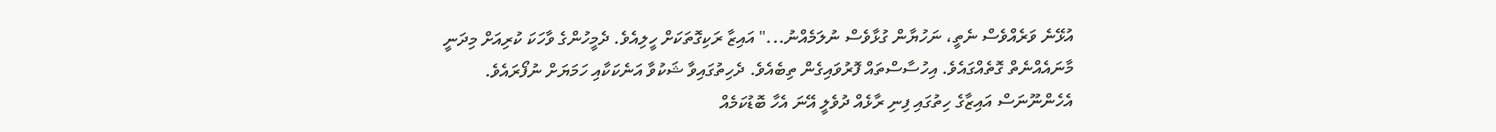އުޅޭނެ ވަރެއްވެސް ނެތީ، ނަހުޔާން ގުޅާވެސް ނުލަމެއްނު..." އައިޒާ ރަކިގޮތަކަށް ހީލިއެވެ. ދެމީހުންގެ ވާހަކަ ކުރިއަށް މިދަނީ މާނައެއްނެތް ގޮތެއްގައެވެ. އިހުސާސްތައް ފޮރުވައިގެން ތިބެއެވެ. ދެހިތުގައިވާ ޝަކުވާ އަނެކަކާއި ހަމަޔަށް ނުފޯރައެވެ. އެހެންނޫނަސް އައިޒާގެ ހިތުގައި ފިނި ރާޅެއް ދުވެލީ އޭނަ އެހާ ބޮޑުކަމެއް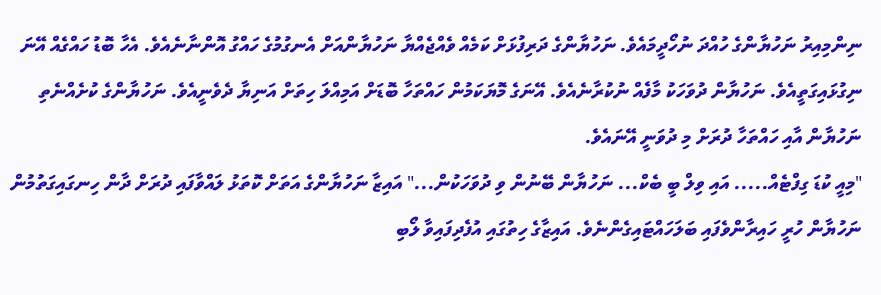ނިންމިއިރު ނަހުޔާންގެ ހުއްދަ ނުހޯދީމައެވެ. ނަހުޔާންގެ ދަރިފުޅަށް ކަމެއް ވެއްޖެއްޔާ ނަހުޔާންއަށް އެނގުމުގެ ހައްގު އޮންނާނެއެވެ. އެހާ ބޮޑު ހައްގެއް އޭނަ ނިގުޅައިގަތީއެވެ. ނަހުޔާން ދުވަހަކު މާފެއް ނުކުރާނެއެވެ. އޭނަގެ މޮޔަކަމުން ހައްތަހާ ބޮޑަށް އަމިއްލަ ހިތަށް އަނިޔާ ދެވެނީއެވެ. ނަހުޔާންގެ ކުށެއްނެތި ނަހުޔާން އާއި ހައްތަހާ ދުރަށް މި ދުވަނީ އޭނައެވެ.
"މިއީ ކުޑަ ގިފްޓެއް..... އައި ވިލް ބީ ބެކް... ނަހުޔާން ބޭނުން ވި ދުވަހަކުން..." އައިޒާ ނަހުޔާންގެ އަތަށް ކޮތަޅު ލައްވާފައި ދުރަށް ދާން ހިނގައިގަތުމުން ނަހުޔާން ހުރީ ހައިރާންވެފައި ބަލަހައްޓައިގެންނެވެ. އައިޒާގެ ހިތުގައި އުފެދިފައިވާ ލޯބި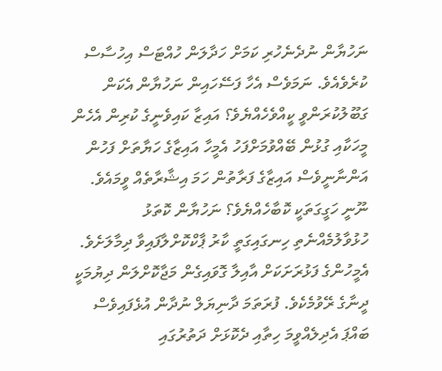ނަހުޔާން ނުދެނެހުރި ކަމަށް ހަދާލަން ހުއްޓަސް އިހުސާސް ކުރެވެއެވެ. ނަމަވެސް އެހާ ފަސޭހައިން ނަހުޔާން އެކަން ގަބޫލުކުރަންވީ ކީއްވެހެއްޔެވެ؟ އައިޒާ ކައިވެނީގެ ކުރިން އެހެން މީހަކާއި ގުޅުން ބޭއްވުމަށްފަހު އެމީހާ އައިޒާގެ ހަޔާތަށް ފަހުން އަންނާނީވެސް އައިޒާގެ ފަރާތުން ހަމަ އިޝާރާތެއް ވީމައެވެ. ނޫނީ ހަގީގަތަކީ ކޮބާހެއްޔެވެ؟ ނަހުޔާން ކޮތަޅު ހުޅުވާލުމެއްނެތި ހިނގައިގަތީ ކާރު ޕާކްކޮށްލާފައިވާ ދިމާލަށެވެ.
އެމީހުންގެ ފަޅުރަށަކަށް އާއިލާ ގޮވައިގެން މަޖާކޮށްލަން ދިޔުމަކީ ދީނާގެ ރޭވުމެކެވެ. ފުރަތަމަ ދާނިޔަލް ނުދާން އުޅެފައިވެސް ބައްޕަ އެދިލެއްވީމަ ހިތާއި ދެކޮޅަށް ދަތުރުގައި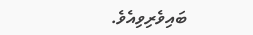ބައިވެރިވިއެވެ.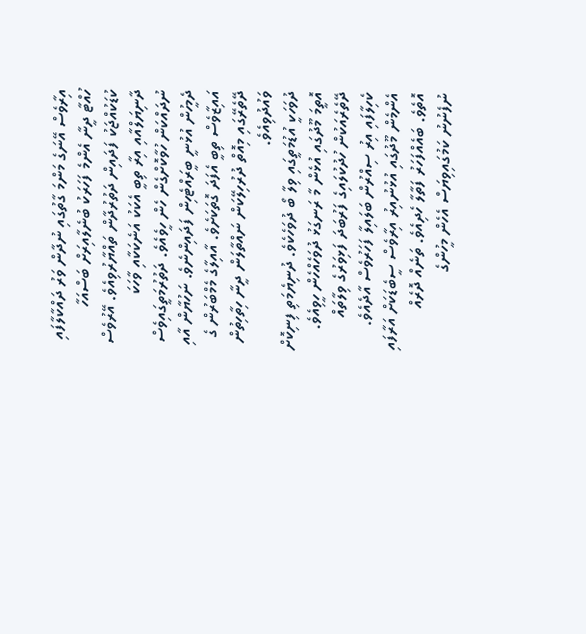އިރާވެސް އޭނަގެ މަންމަ ގާތުގައި ނުދާން ވަރު ދައްކާލާފައި ހުއްޓާ ދީނާ އެންމެ ފަހަރަކު ބުނެލާއިރަށް ބަސްއަހާ ކުޑަކުއްޖަކު ފަދައިން ދަތުރުދާން ތައްޔާރުވިއެވެ. އޭރުވެސް ދާނިޔަލްއާއި އިރާ ތިބީ އެކަކު އަނެކަކާއި ވާހަކަ ނުދައްކަން ހުވާކޮށްގެން ހެން ހީވެއެވެ. ދަތުރުމަތީގައިވެސް ދެމީހުން އުޅުނީ ބީރައްޓެހިން ފަދައިންނެވެ. ނަހުޔާން އާއި އައިޒާވެސް ތިބީ އެފަދަ ގޮތަކަށެވެ. އާއިލާގެ މެމްބަރުން ގެ ދޭތެރޭގައި މިއޮތް ދުރުހިލޭކަން ނައްތާލަން ދީނާ ހިތާހިތުން ވައުދުވިއެވެ.
ދުވަހަކީ އުޑުމަތީގައި ވިލާ ބޯ ދުވަހެކެވެ. ދުނިޔެމަތި ފިނިކޮށް އޮތީމަ މޫދުގައި އުޅެން މާ ރަނގަޅު ދުވަހެއްހެން ހީވިއެވެ. ދޭތެރެއަކުން ހުދުކުލައިގެ ފަރުބަދަ ފަޅިވަރުގެ ވިލާތައް ކެހިލާފައި އިރު ސިއްރުން ބަލައިލާ ފަހަރުވެސް އާދެއެވެ.
އެންމެން މޫދުގައި އުޅުނުއިރު އިރާވެސް ސީބެޑަކަށް އަރާފައި އޮތެވެ. ބައެއްފަހަރު ފަތާލާ ހެދިއެވެ. ތަނެއް ދޮރެއް ނުފެނުނު ކަމުގައިވިޔަސް އެހެން މީހުންގެ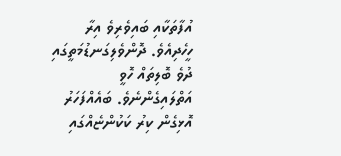އުފާތަކާއި ބައިވެރިވެ އިރާ ހީހެދިއެވެ. ދޮންވެލިގަނޑުމަތީގައި ދުވެ ބޮލިތައް ހޮވީ އަތްލައިގެންނެވެ. ބައެއްފަހަރު އޮޅިގެން ކިރު ކަކުންޏެއްގައި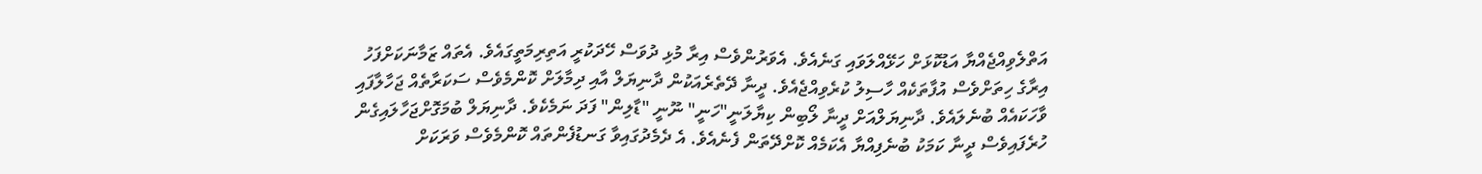އަތްލެވިއްޖެއްޔާ އަޑުކޮޅަށް ހަޅޭއްލަވައި ގަނެއެވެ. އެވަރުންވެސް އިރާ މުޅި ދުވަސް ހޭދަކުރީ އަތިރިމަތީގައެވެ. އެތައް ޒަމާނަކަށްފަހު އިރާގެ ހިތަށްވެސް އުފާތަކެއް ހާސިލު ކުރެވިއްޖެއެވެ. ދީނާ ދޭތެރެއަކުން ދާނިޔަލް އާއި ދިމާލަށް ކޮންމެވެސް ސަކަރާތެއް ޖަހާލާފައި ވާހަކައެއް ބުނެލައެވެ. ދާނިޔަލްއަށް ދީނާ ލޯބިން ކިޔާލަނީ"ހަނީ" ނޫނީ "ޑާލިން" ފަދަ ނަމެކެވެ. ދާނިޔަލް ބުމަގޮށްޖަހާލައިގެން ހުރެފައިވެސް ދީނާ ކަމަކު ބުނެފިއްޔާ އެކަމެއް ކޮށްދޭތަން ފެނެއެވެ. އެ ދެމެދުގައިވާ ގަނޑުފެންތައް ކޮންމެވެސް ވަރަކަށް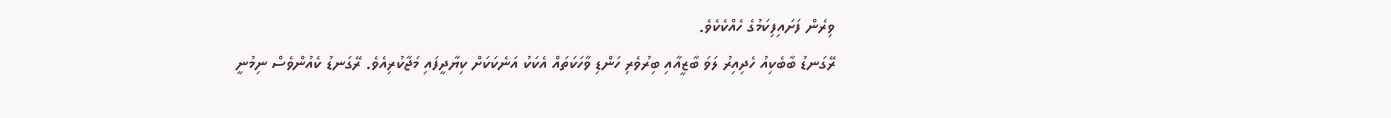ވިރެން ފަށައިފިކަމުގެ ހެއްކެކެވެ.
ރޭގަނޑު ބާބެކިއު ހެދިއިރު ލަވަ ބާޒީއާއި ބިރުވެރި ހަންޑި ވާހަކަތައް އެކަކު އަނެކަކަށް ކިޔާދީފައި މަޖާކުރިއެވެ. ރޭގަނޑު ކެއުންވެސް ނިމުނީ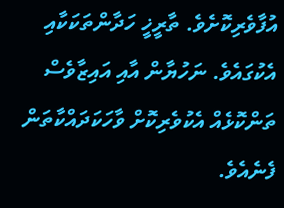އުފާވެރިކޮށެވެ. ތާރީޚީ ހަދާންތަކަކާއި އެކުގައެވެ. ނަހުޔާން އާއި އައިޒާވެސް ތަންކޮޅެއް އެކުވެރިކޮށް ވާހަކަދައްކާތަން ފެނެއެވެ.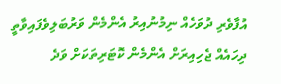އުފާވެރި ދުވަހެއް ނިމުނުއިރު އެންމެން ވަރުބަލިވެފައިވާތީ ދިހައެއް ޖެހިއިރަށް އެންމެން ކޮޓަރިތަކަށް ވަދެ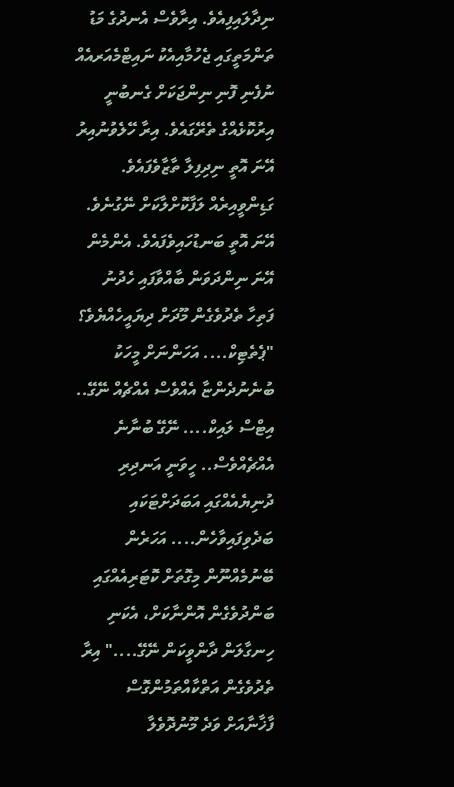ނިދާލައިފިއެވެ. އިރާވެސް އެނދުގެ މަޑު ތަންމަތީގައި ޖެހުމާއިއެކު ނައިޓްމެއަރއެއް ނުފެނި ފޮނި ނިންޖަކަށް ގެނބުނީ އިރުކޮޅެއްގެ ތެރޭގައެވެ. އިރާ ހޭލެވުނުއިރު އޭނަ އޮތީ ނިދިފިލާ ތާޒާވެފައެވެ. ގަޑިންވީއިރެއް ލަފާކޮށްލާކަށް ނޭގުނެވެ. އޭނަ އޮތީ ބަނޑުހައިވެފައެވެ. އެންމެން އޭނަ ނިންދަވަން ބާއްވާފައި ހެދުނު ފަތިހާ ތެދުވެގެން މޫދަށް ދިޔައީހެއްޔެވެ؟
"ޕެތެޓިކް.... އަހަންނަށް މީހަކު ބުނެނުދެންޏާ އެއްވެސް އެއްޗެއް ނޭގޭ.. އިޓްސް ލައިކް.... ނޭގޭ ބުނާނެ އެއްޗެއްވެސް.. ހީވަނީ އަނދިރި ދުނިޔެއެއްގައި އަބަދަށްޓަކައި ބަދެވިފައިވާހެން.... އަހަރެން ބޭނުމެއްނޫން މިގޮތަށް ކޮޓަރިއެއްގައި ބަންދުވެގެން އޮންނާކަށް، އެކަނި ހިނގާލަން ދާންވީކަން ނޭގޭ...." އިރާ ތެދުވެގެން އަތްކާއްތަމުންގޮސް ފާޚާނާއަށް ވަދެ މޫނުދޮވެލާ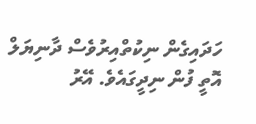ހަދައިގެން ނިކުތްއިރުވެސް ދާނިޔަލް އޮތީ ފުން ނިދީގައެވެ. އޭރު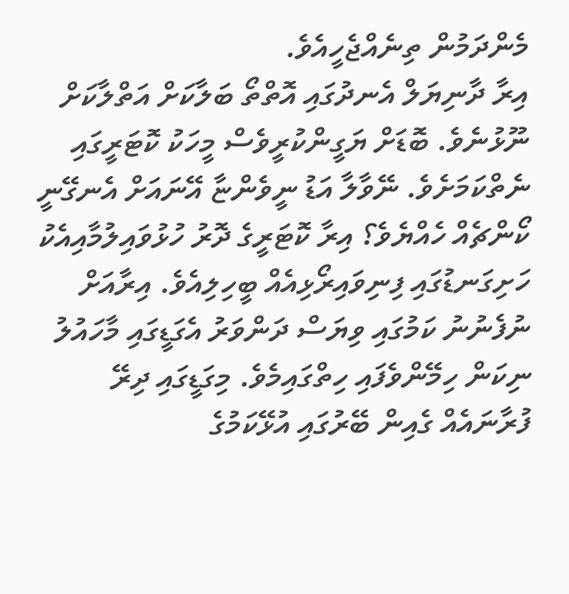މެންދަމުން ތިނެއްޖެހީއެވެ.
އިރާ ދާނިޔަލް އެނދުގައި އޮތްތޯ ބަލާކަށް އަތްލާކަށް ނޫޅުނެވެ. ބޮޑަށް ޔަގީންކުރީވެސް މީހަކު ކޮޓަރީގައި ނެތްކަމަށެވެ. ނޭވާލާ އަޑު ނީވެންޏާ އޭނައަށް އެނގޭނީ ކޯންޗެއް ހެއްޔެވެ؟ އިރާ ކޮޓަރީގެ ދޮރު ހުޅުވައިލުމާއިއެކު ހަށިގަނޑުގައި ފިނިވައިރޯޅިއެއް ބީހިލިއެވެ. އިރާއަށް ނުފެނުނު ކަމުގައި ވިޔަސް ދަންވަރު އެގަޑީގައި މާހައުލު ނިކަން ހިމޭންވެފައި ހިތްގައިމެވެ. މިގަޑީގައި ދިރޭ ފުރާނައެއް ގެއިން ބޭރުގައި އުޅޭކަމުގެ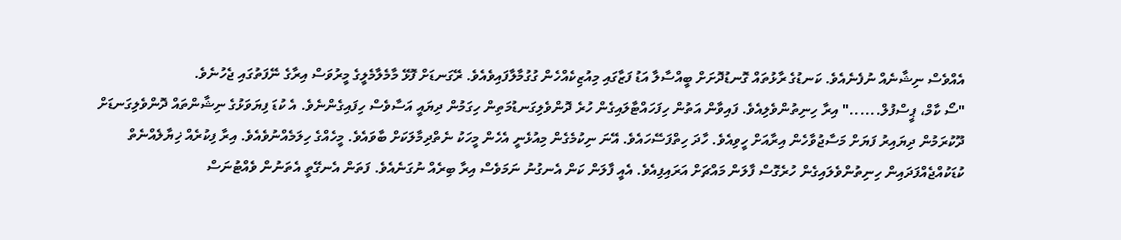އެއްވެސް ނިޝާނެއް ނުފެނެއެވެ. ކަނޑުގެ ރާޅުތައް ގޮނޑުދޮށަށް ބީއްސާލާ އަޑު ފަޒާގައި މިއުޒިކެއްހެން ގުގުމާލާފައިވެއެވެ. ރޭގަނޑަށް ފޮޅޭ މާމެލާމެލީގެ މީރުވަސް އިރާގެ ނޭފަތުގައި ޖެހުނެވެ.
"ސޯ ކާމް، ޕީސްފުލް......" އިރާ ހިނިތުންވެލިއެވެ. ފައިވާން އަތުން ހިފަހައްޓާލައިގެން ހުރެ ދޮންވެލިގަނޑުމަތިން ހިގަމުން ދިޔައީ އަސާވެސް ހިފައިގެންނެވެ. އެ ކުޑަ ފިޔަވަޅުގެ ނިޝާންތައް ދޮންވެލިގަނޑަށް ދޫކުރަމުން ދިޔައިރު ފަޔަށް މަސާޖުވާހެން އިރާއަށް ހީވިއެވެ. ހާދަ ހިތްފަސޭހައެވެ. އޭނަ ނިކުމެގެން މިއުޅެނީ އެހެން މީހަކު ނެތްދިމާލަކަށް ބާވައެވެ. މީހެއްގެ ހިލަމެއްނުވެއެވެ. އިރާ ފިކުރެއް ޚިޔާލެއްނެތް ކުޑަކުއްޖެއްފަދައިން ހިނިތުންވެލައިގެން ހުރެގޮސް ފާލަން މައްޗަށް އަރައިފިއެވެ. އެއީ ފާލަން ކަން އެނގުނު ނަމަވެސް އިރާ ބިރެއް ނުގަނެއެވެ. ފަތަން އެނގޭތީ އެތަނުން ވެއްޓުނަސް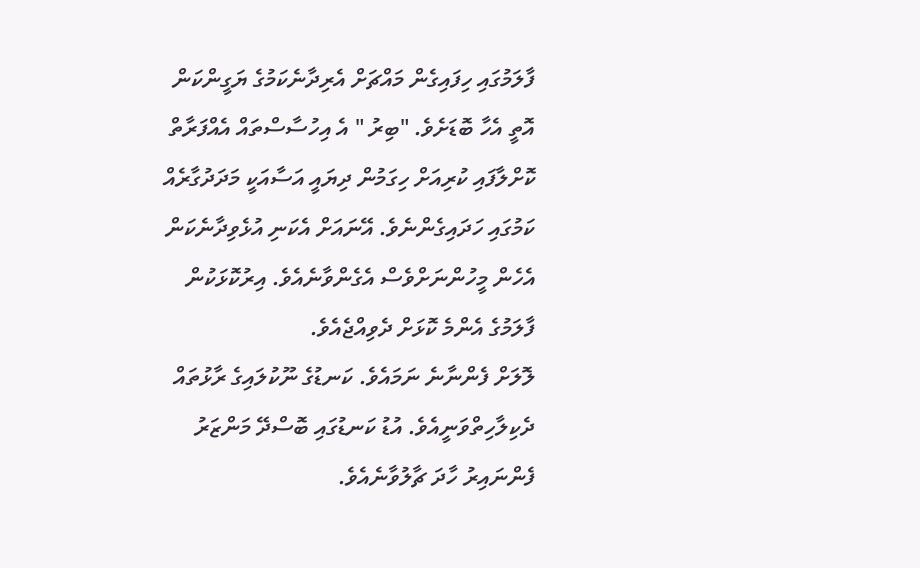ފާލަމުގައި ހިފައިގެން މައްޗަށް އެރިދާނެކަމުގެ ޔަގީންކަން އޮތީ އެހާ ބޮޑަށެވެ. "ބިރު " އެ އިހުސާސްތައް އެއްފަރާތް ކޮށްލާފައި ކުރިއަށް ހިގަމުން ދިޔައީ އަސާއަކީ މަދަދުގާރެއް ކަމުގައި ހަދައިގެންނެވެ. އޭނައަށް އެކަނި އުޅެވިދާނެކަން އެހެން މީހުންނަށްވެސް އެގެންވާނެއެވެ. އިރުކޮޅަކުން ފާލަމުގެ އެންމެ ކޮޅަށް ދެވިއްޖެއެވެ.
ލޮލަށް ފެންނާނެ ނަމައެވެ. ކަނޑުގެ ނޫކުލައިގެ ރާޅުތައް ދެކިލާހިތްވަނީއެވެ. އުޑު ކަނޑުގައި ބޮސްދޭ މަންޒަރު ފެންނައިރު ހާދަ ޗާލުވާނެއެވެ.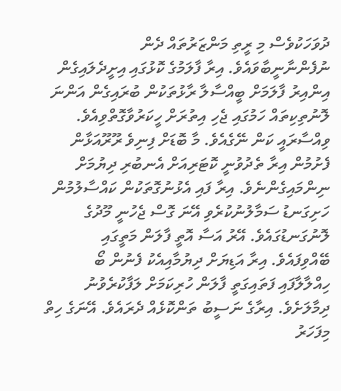ދުވަހަކުވެސް މި ރީތި މަންޒަރުތައް ދެން ނުފެންނާނީބާވައެވެ. އިރާ ފާލަމުގެ ކޮޅުގައި އިށީދެލައިގެން އިންއިރު ފާލަމަށް ބީއްސާލާ ރާޅުތަކުން ބުރައިގެން އަންނަ ލޮނުތިކިތައް ހަމުގައި ޖެހި އިތުރަށް ހީކަރުވާގޮތްވިއެވެ. ވިއްސާރައީ ކަން ނޭގެއެވެ. މާ ބޮޑަށް ފިނިވެ ރޫރޫއަޅާން ފެށުމުން އިރާ ތެދުވުނީ ކޮޓަރިއަށް އެނބުރި ދިޔުމަށް ނިންމައިގެންނެވެ. އިރާ ފައި އެޅުނުގޮތަކުން ކައްސާލުމުން ހަށިގަނޑު ސަމާލުނުކުރެވި އޭނަ ގޮސް ޖެހުނީ މޫދުގެ ލޮނުގަނޑުގައެވެ. އޭރު އަސާ އޮތީ ފާލަން މަތީގައި ބޭއްވިފައެވެ. އިރާ އަޑިޔަށް ދިޔުމާއިއެކު ފެނުން ބޯ ހިއްލާލާފައި ފަތައިގަތީ ފާލަން ހުރިކަމަށް ލަފާކުރެވުނު ދިމާލަށެވެ. އިރާގެ ނަސީބު ތަންކޮޅެއް ދެރައެވެ. އޭނަގެ ހިތް މިފަހަރު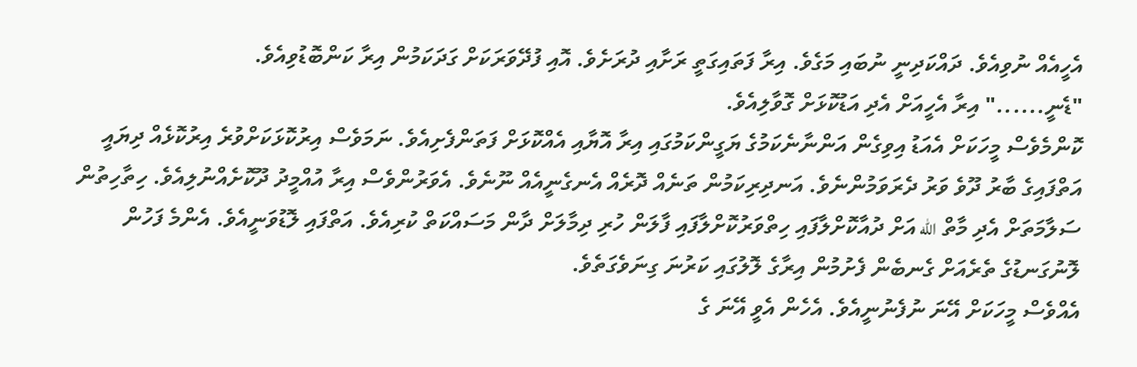އެހީއެއް ނުވިއެވެ. ދައްކަދިނީ ނުބައި މަގެވެ. އިރާ ފަތައިގަތީ ރަށާއި ދުރަށެވެ. އޮއި ފުދޭވަރަކަށް ގަދަކަމުން އިރާ ކަންބޮޑުވިއެވެ.
"ޑެނީ......" އިރާ އެހީއަށް އެދި އަޑުކޮޅަށް ގޮވާލިއެވެ.
ކޮންމެވެސް މީހަކަށް އެއަޑު އިވިގެން އަންނާނެކަމުގެ ޔަގީންކަމުގައި އިރާ އޮޔާއި އެއްކޮޅަށް ފަތަންފެށިއެވެ. ނަމަވެސް އިރުކޮޅަކަށްވުރެ އިރުކޮޅެއް ދިޔައީ އަތްފައިގެ ބާރު ދޫވެ ވަރު ދެރަވަމުންނެވެ. އަނދިރިކަމުން ތަނެއް ދޮރެއް އެނގެނީއެއް ނޫނެވެ. އެވަރުންވެސް އިރާ އުއްމީދު ދޫކޮށެއްނުލިއެވެ. ހިތާހިތުން ސަލާމަތަށް އެދި މާތް الله އަށް ދުއާކޮށްލާފައި ހިތްވަރުކޮށްލާފައި ފާލަން ހުރި ދިމާލަށް ދާން މަސައްކަތް ކުރިއެވެ. އަތްފައި ލޮޑުވަނީއެވެ. އެންމެ ފަހުން ލޮނުގަނޑުގެ ތެރެއަށް ގެނބެން ފެށުމުން އިރާގެ ލޮލުގައި ކަރުނަ ގިނަވެގަތެވެ.
އެއްވެސް މީހަކަށް އޭނަ ނުފެނުނީއެވެ. އެހެން އެވީ އޭނަ ގެ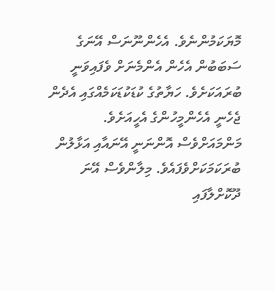މޮޔަކަމުންނެވެ. އެހެންނޫނަސް އޭނަގެ ސަބަބުން އެހެން އެންމެނަށް ވެފައިވަނީ ބުރައަކަށެވެ. ހަޔާތުގެ ކުޑަކުޑަކަމެއްގައި އެދެން ޖެހެނީ އެހެންމީހުންގެ އެހީއަށެވެ. މަންމައަށްވެސް އޮންނަނީ އޭނައާއި އަޅާލުން ބުރަކަމަކަށްވެފައެވެ. މިލާންވެސް އޭނަ ދޫކޮށްލާފައި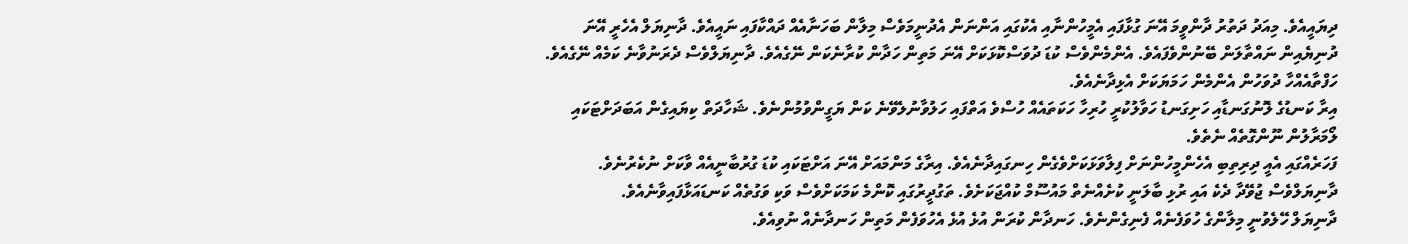ދިޔައީއެވެ. މިއަދު ދަތުރު ދާންވީމަ އޭނަ ގުޅާފައި އެމީހުންނާއި އެކުގައި އަންނަން އެދުނީމަވެސް މިލާން ބަހަނާއެއް ދައްކާފައި ނައީއެވެ. ދާނިޔަލް އެހެރީ އޭނަ ދުނިޔެއިން ނައްތާލަން ބޭނުންވެފައެވެ. އެންމެންވެސް ކުޑަ ދުވަސްކޮޅަކަށް އޭނަ މަތިން ހަދާން ކުރާނެކަން ނޭގެއެވެ. ދާނިޔަލްވެސް ދެރަނުވާނެ ކަމެއް ނޭގެއެވެ. ހަފްތާއެއްހާ ދުވަހުން އެންމެން ހަމަޔަކަށް އެޅިދާނެއެވެ.
އިރާ ކަނޑުގެ ލޮނުގަނޑާއި ހަށިގަނޑު ހަވާލުކުރީ ހުރިހާ ހަކަތައެއް ހުސްވެ އަތްފައި ހަލުވާނުލެވޭނެ ކަން ޔަގީންވުމުންނެވެ. ޝަހާދަތް ކިޔައިގެން އަބަދަށްޓަކައި ލޯމަރާލުން ނޫންގޮތެއް ނެތެވެ.
ފަހަރެއްގައި އެއީ ދިރިތިބި އެހެންމީހުންނަށް ފިލާވަޅަކަށްވެގެން ހިނގައިދާނެއެވެ. އިރާގެ މަންމައަށް އޭނަ އަށްޓަކައި ކުޑަ ގުރުބާނީއެއް ވާކަށް ނުކެރުނެވެ. ދާނިޔަލްވެސް ޖުވޭދާ ދެކެ އައި ރުޅި ބާލަނީ ކުށެއްނެތް މައުސޫމް ކުއްޖަކަށެވެ. ތަގުދީރުގައި ކޮންމެ ކަމަކަށްވެސް ވަކި ވަގުތެއް ކަނޑައަޅާފައިވާނެއެވެ.
ދާނިޔަލް ހޭލެވުނީ މިލާންގެ ހުވަފެނެއް ފެނިގެންނެވެ. ހަނދާން ކުރަން އުޅެ އުޅެ އެހުވަފެން މަތިން ހަނދާނެއް ނުވިއެވެ.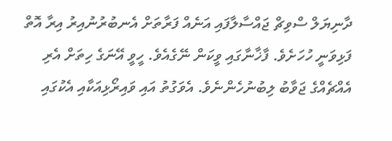ދާނިޔަލް ސްވިޗް ޖައްސާލާފައި އަނެއް ފަރާތަށް އެނބުރުނުއިރު އިރާ އޮތް ފަޅިވަނީ ހުހަށެވެ. ފާޚާނާގައި ވީކަން ނޭގެއެވެ. ހީވީ އޭނަގެ ހިތަށް އެރި އެއްޗެއްގެ ޖަވާބު ލިބުނުހެންނެވެ. އެވަގުތު އައި ވައިރޯޅިއަކާއި އެކުގައި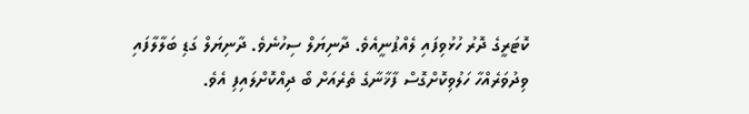ކޮޓަރީގެ ދޮރު ހުޅުވިފައި ލެއްޕުނީއެވެ. ދާނިޔަލް ސިހުނެވެ. ދާނިޔަލް ގަޑި ބަލާލާފައި ވިދުވަރެއްހާ ހަލުވިކޮށްގޮސް ފާޚާނާގެ ތެރެއަށް ބޯ ދިއްކޮށްލައިފި އެވެ.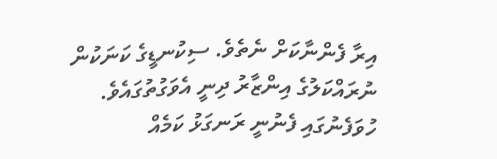އިރާ ފެންނާކަށް ނެތެވެ. ސިކުނޑީގެ ކަނަކުން ނުރައްކަލުގެ އިންޒާރު ދިނީ އެވަގުތުގައެވެ. ހުވަފެނުގައި ފެނުނީ ރަނގަޅު ކަމެއް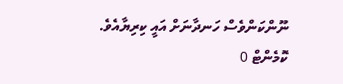ނޫންކަންވެސް ހަނދާނަށް އައީ ކިރިޔާއެވެ.
ކޮމެންޓް 0